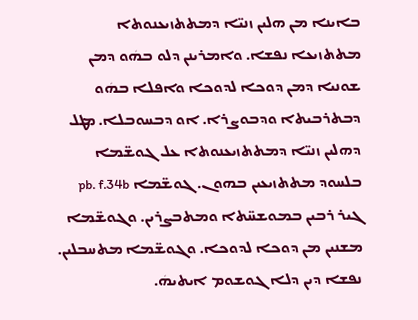ܒܐܝܢܐ ܡܢ ܗܠܝܢ ܙܢܝ̈ܐ ܕܡܬܬܙܝܥܢܘܬܐ ܡܬܬܙܝܥܐ ܢܦܫܐ. ܘܐܡܪܝܢܢ ܕܠܘ ܒܗܿܘ ܕܡܢ ܫܘܢܝܐ ܕܡܢ ܕܘܟܐ ܠܕܘܟܐ ܘܐܦܠܐ ܒܗܿܘ ܕܒܬܪܒܝܬܐ ܘܕܒܘܨܪܐ. ܐܘ ܕܒܚܘܒܠܐ. ܡܛܠ ܕܗܠܝܢ ܙܢܝ̈ܐ ܕܡܬܬܙܝܥܢܘܬܐ ܥܠ ܓܘܫ̈ܡܐ ܒܠܚܘܕ ܡܬܬܙܝܥܝܢ ܒܗܘܢ. ܓܘܫ̈ܡܐ pb. f.34b ܓܝܪ ܪܒܝܢ ܒܡܘܫܚ̈ܬܐ ܘܡܬܒܨܪܝܢ. ܘܓܘܫ̈ܡܐ ܡܫܢܝܢ ܡܢ ܕܘܟܐ ܠܕܘܟܐ. ܘܓܘܫ̈ܡܐ ܡܬܚܒܠܝܢ. ܢܦܫܐ ܕܝܢ ܕܠܐ ܓܘܫܘܡ ܐܝܬܝܗܿ.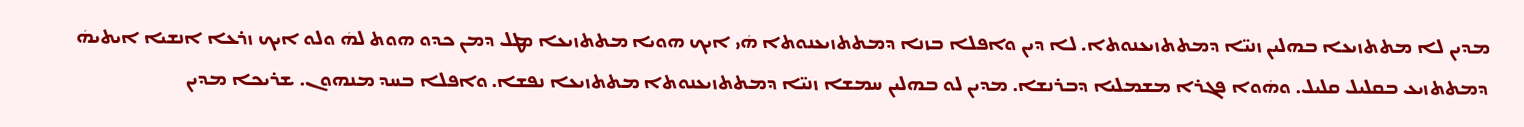ܡܕܝܢ ܠܐ ܡܬܬܙܝܥܐ ܒܗܠܝܢ ܙܢܝ̈ܐ ܕܡܬܬܙܝܥܢܘܬܐ. ܠܐ ܕܝܢ ܘܐܦܠܐ ܒܙܢܐ ܕܡܬܬܙܝܥܢܘܬܐ ܗܿܝ ܐܝܟ ܗܘܝܐ ܡܬܬܙܝܥܐ ܡܛܠ ܕܡܢ ܟܕܘ ܗܘܬ ܠܗܿ ܘܠܘ ܐܝܟ ܙܪܥܐ ܐܢܫܝܐ ܐܝܬܝܗܿ ܕܡܬܬܙܝܥ ܒܩܠܝܠ ܩܠܝܠ. ܘܗܿܘܐ ܦܓܪܐ ܡܫܡܠܝܐ ܕܒܪܢܫܐ. ܡܕܝܢ ܠܘ ܒܗܠܝܢ ܚܡܫܐ ܙܢܝ̈ܐ ܕܡܬܬܙܝܥܢܘܬܐ ܡܬܬܙܝܥܐ ܢܦܫܐ. ܘܐܦܠܐ ܒܚܕ ܡܢܗܘܢ. ܫܪܝܟܐ ܡܕܝܢ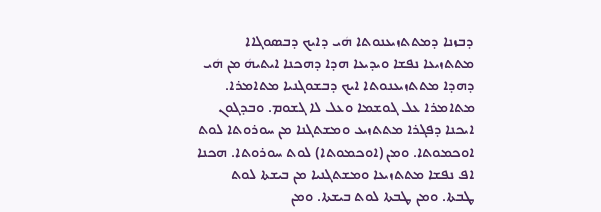ܕܒܙܢܐ ܕܡܬܬܙܝܥܢܘܬܐ ܗܿܝ ܕܐܝܟ ܕܒܣܘܓܐܐ ܡܬܬܙܝܥܐ ܢܦܫܐ ܘܝܕܝܥܐ ܗܕܐ ܕܗܟܢܐ ܐܝܬܝܗܿ ܡܢ ܗܿܝ ܕܗܕܐ ܡܬܬܙܝܥܢܘܬܐ ܐܝܟ ܕܒܫܘܓܢܝܐ ܡܬܐܡܪܐ. ܡܬܐܡܪܐ ܥܠ ܓܘܫܡܐ ܘܥܠ ܠܐ ܓܫܘܡ. ܘܒܕܓܘܢ ܐܝܟܢܐ ܕܦܓܪܐ ܡܬܬܙܝܥ ܘܡܫܬܓܢܐ ܡܢ ܚܘܪܘܬܐ ܠܘܬ ܐܘܟܡܘܬܐ. ܘܡܢ (ܐܘܟܡܘܬܐ) ܠܘܬ ܚܘܪܘܬܐ. ܗܟܢܐ ܐܦ ܢܦܫܐ ܡܬܬܙܝܥܐ ܘܡܫܬܓܢܝܐ ܡܢ ܒܝܫܬܐ ܠܘܬ ܛܒܬܐ. ܘܡܢ ܛܒܬܐ ܠܘܬ ܒܝܫܬܐ. ܘܡܢ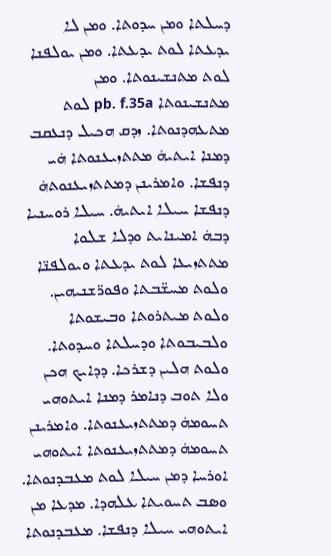ܕܚܠܬܐ ܘܡܢ ܚܕܘܬܐ. ܘܡܢ ܠܐ ܝܕܥܬܐ ܠܘܬ ܝܕܥܬܐ. ܘܡܢ ܝܘܠܦܢܐ ܠܘܬ ܡܬܢܫܝܢܘܬܐ. ܘܡܢ ܡܬܢܫܝܢܘܬܐ pb. f.35a ܠܘܬ ܡܬܥܗܕܢܘܬܐ. ܙܕܩ ܗܟܝܠ ܕܢܥܩܒ ܕܡܢܐ ܐܝܬܝܗܿ ܡܬܬܙܝܥܢܘܬܐ ܗܿܝ ܕܢܦܫܐ. ܘܐܡܪܝܢܢ ܕܡܬܬܙܝܥܢܘܬܗܿ ܕܢܦܫܐ ܚܝܠܐ ܐܝܬܝܗܿ. ܚܝܠܐ ܪܘܚܢܝܐ ܕܒܗܿ ܐܡܝܢܐܝܬ ܘܕܠܐ ܫܠܘܐ ܡܬܬܙܝܥܐ ܠܘܬ ܝܕܥܬܐ ܘܝܘܠܦܢ̈ܐ ܘܠܘܬ ܡܚܫ̈ܒܬܐ ܘܦܘܪ̈ܫܢܝܗܝܢ. ܘܠܘܬ ܡܝܬܪܘܬܐ ܘܒܝܫܘܬܐ ܘܠܒܝܒܘܬܐ ܘܕܚܠܬܐ ܘܚܕܘܬܐ. ܘܠܘܬ ܗܠܝܢ ܕܫܪܟܐ. ܕܕܐܝܟ ܗܟܢ ܘܠܐ ܬܘܒ ܕܢܐܡܪ ܕܡܢܐ ܐܝܬܘܗܝ ܬܚܘܡܗܿ ܕܡܬܬܙܝܥܢܘܬܐ. ܘܐܡܪܝܢܢ ܬܚܘܡܗܿ ܕܡܬܬܙܝܥܢܘܬܐ ܐܝܬܘܗܝ ܐܘܪܚܐ ܕܡܢ ܚܝܠܐ ܠܘܬ ܡܥܒܕܢܘܬܐ. ܘܣܒ ܬܚܘܝܬܐ ܥܠܗܕܐ. ܡܕܥܐ ܡܢ ܐܝܬܘܗܝ ܚܝܠܐ ܕܢܦܫܐ. ܡܥܒܕܢܘܬܐ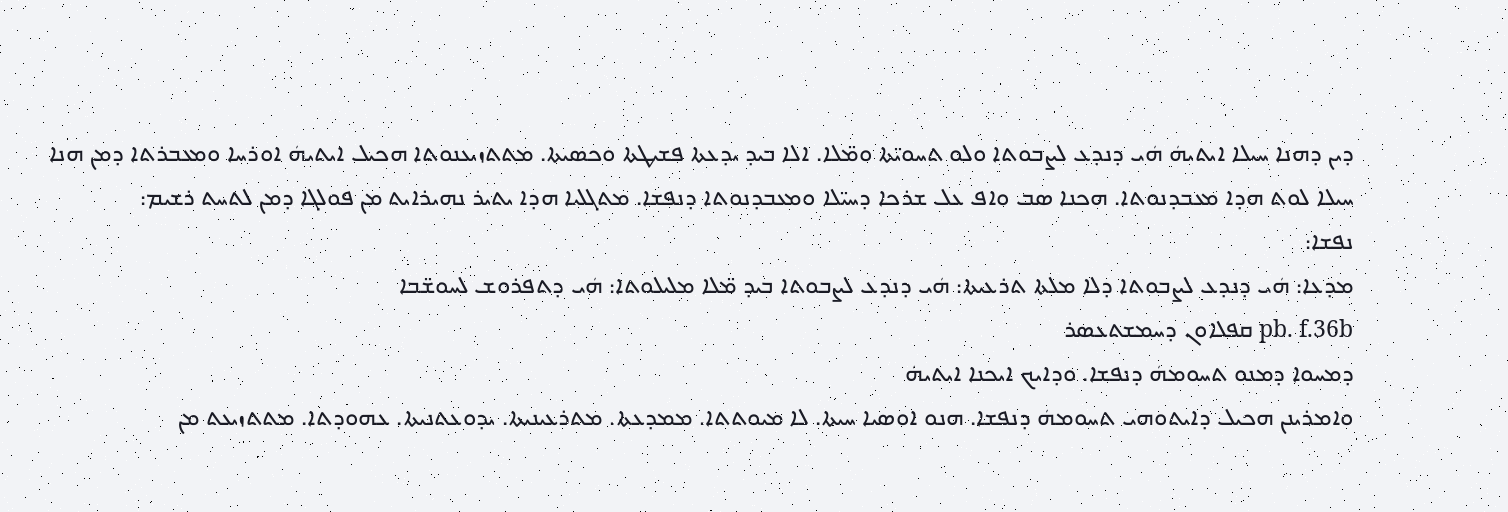ܕܝܢ ܕܗܢܐ ܚܝܠܐ ܐܝܬܝܗܿ ܗܿܝ ܕܢܕܥ ܠܨܒܘܬܐ ܘܠܘ ܬܚܘܝ̈ܬܐ ܘܡ̈ܠܐ. ܐܠܐ ܒܝܕ ܝܕܥܬܐ ܦܫܝܛܬܐ ܘܟܣܝܬܐ. ܡܬܬܙܝܥܢܘܬܐ ܗܟܝܠ ܐܝܬܝܗܿ ܐܘܪܚܐ ܘܡܥܒܪܬܐ ܕܡܢ ܗܢܐ ܚܝܠܐ ܠܘܬ ܗܕܐ ܡܥܒܕܢܘܬܐ. ܗܟܢܐ ܣܒ ܘܐܦ ܥܠ ܫܪܟܐ ܕܚܝ̈ܠܐ ܘܡܥܒܕܢܘܬܐ ܕܢܦܫܐ. ܡܬܓܠܝܐ ܗܕܐ ܝܬܝܪ ܢܗܝܪܐܝܬ ܡܢ ܦܘܠܓܐ ܕܡܢ ܠܬܚܬ ܪܫܝܡ:
ܢܦܫܐ:
ܡܕܥܐ: ܗܿܝ ܕܢܕܥ ܠܨܒܘܬܐ ܕܠܐ ܡܠܬܐ ܬܪܥܝܬܐ: ܗܿܝ ܕܢܕܥ ܠܨܒܘܬܐ ܒܝܕ ܡ̈ܠܐ ܡܠܝܠܘܬܐ: ܗܿܝ ܕܬܦܪܘܫ ܠܚܘܫ̈ܒܐ
pb. f.36b ܩܦܠܐܘܢ ܕܚܡܫܬܥܣܪ
ܕܡܚܘܐ ܕܡܢܘ ܬܚܘܡܗܿ ܕܢܦܫܐ. ܘܕܐܝܟ ܐܝܟܢܐ ܐܝܬܝܗܿ
ܘܐܡܪܝܢܢ ܗܟܝܠ ܕܐܝܬܘܗܝ ܬܚܘܡܗܿ ܕܢܦܫܐ. ܗܢܘ ܐܘܣܝܐ ܚܝܬܐ. ܠܐ ܡܝܘܬܬܐ. ܡܡܕܥܬܐ. ܡܬܪܥܝܢܝܬܐ. ܝܕܘܥܬܢܝܬܐ. ܥܗܘܕܬܐ. ܡܬܬܙܝܥܬ ܡܢ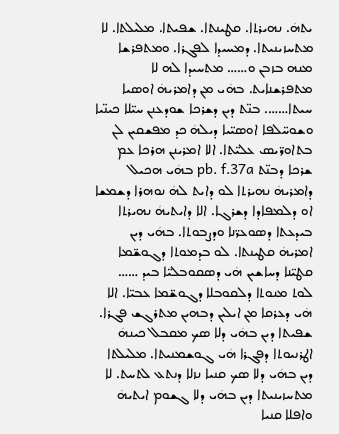ܝܬܗܿ. ܢܗܝܪܬܐ. ܩܛܝܢܬܐ. ܫܦܝܬܐ. ܡܠܝܠܬܐ. ܠܐ ܡܬܚܙܝܢܝܬܐ. ܕܡܚܝܕܐ ܠܦܓܪܐ. ܘܡܬܦܪܫܐ ܡܢܗ ܒܙܒܢ ܘ…… ܡܬܚܝܕܐ ܠܗ ܠܐ ܡܬܦܪܫܢܐܝܬ. ܒܗܿܝ ܡܢ ܕܐܡܪܝܗܿ ܐܘܣܝܐ ܚܝܬܐ……. ܒܢ̈ܬ ܕܝܢ ܕܫܪܟܐ ܫܘܕܥܢܢ ܚܝ̈ܠܐ ܟܝܢ̈ܝܐ ܘܫܘܚ̈ܠܦܐ ܐܘܣܝ̈ܝܐ ܕܝܠܗܿ ܟܕ ܡܦܫܩܝܢ ܠܢ ܒܬܐܘܪ̈ܝܣ ܥܠܝ̈ܬܐ. ܐܠܐ ܐܡܪܝܢܢ ܗܪܟܐ ܥܡ ܫܪܟܐ ܕܒܢ̈ܬ pb. f.37a ܒܗܿܝ ܗܟܝܠ ܕܐܡܪܝܗܿ ܢܗܝܪܬܐ ܠܘ ܕܐܝܬ ܠܗܿ ܢܘܗܪܐ ܕܫܡܫܐ ܐܘ ܕܠܡܦܐܕܐ ܕܫܪܓܐ. ܐܠܐ ܕܐܝܬܝܗܿ ܢܗܝܪܬܐ ܒܝܕܥܬܐ ܕܣܘܥܪ̈ܢܐ ܘܕܨܒܘܬܐ. ܒܗܿܝ ܕܝܢ ܐܡܪܝܗܿ ܩܛܝܢܬܐ. ܠܘ ܒܕܡܘܬܐ ܕܓܘܫ̈ܡܐ ܩܛܝ̈ܢܐ ܕܚܐܫܝܢ ܗܿܝ ܕܣܩܘܒܠܝ̈ܐ ܒܝܕ …… ܠܘܬ ܡܢܘܬܐ ܕܠܩܘܒܠܐ ܕܓܘܫ̈ܡܐ ܥܒܝ̈ܐ. ܐܠܐ ܗܿܝ ܕܥܪܩܐ ܡܢ ܐܝܠܝܢ ܕܒܗܝܢ ܡܬܪܓܫ ܦܓܪܐ. ܫܦܝܬܐ ܕܝܢ ܒܗܿܝ ܕܠܐ ܣܟ ܡܩܒܠ ܟܝܢܗܿ ܐܛܪܢܝܘܬܐ ܕܦܓܪܐ ܗܿܝ ܓܘܫܡܢܝܬܐ. ܡܠܝܠܬܐ ܕܝܢ ܒܗܿܝ ܕܠܐ ܣܟ ܩܢܝܐ ܢܙܠܐ ܕܢܬܥ ܠܬܚܬ. ܠܐ ܡܬܚܙܝܢܝܬܐ ܕܝܢ ܒܗܿܝ ܕܠܐ ܓܫܘܡ ܐܝܬܝܗܿ ܘܐܦܠܐ ܩܢܝܐ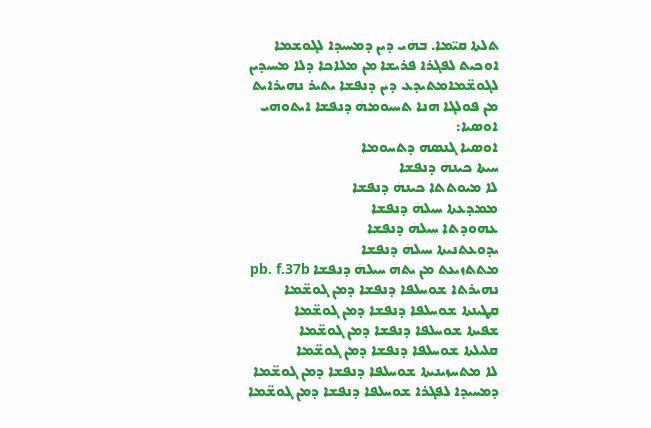ܬܠܬܐ ܩܝ̈ܡܐ. ܒܗܿܝ ܕܝܢ ܕܡܚܝܕܐ ܠܓܘܫܡܐ ܐܘܟܝܬ ܠܦܓܪܐ ܦܪܝܫܐ ܡܢ ܡܠܐܟܐ ܕܠܐ ܡܚܝܕܝܢ ܠܓܘܫ̈ܡܐܡܬܝܕܥ ܕܝܢ ܕܢܦܫܐ ܝܬܝܪ ܢܗܝܪܐܝܬ ܡܢ ܦܘܠܓܐ ܗܢܐ ܬܚܝܘܡܗܿ ܕܢܦܫܐ ܐܝܬܘܗܝ ܐܘܣܝܐ:
ܐܘܣܝܐ ܓܢܣܗ ܕܬܚܘܡܐ
ܚܝܬܐ ܟܝܢܗܿ ܕܢܦܫܐ
ܠܐ ܡܝܘܬܬܐ ܟܝܢܗܿ ܕܢܦܫܐ
ܡܡܕܥܬܐ ܚܝܠܗܿ ܕܢܦܫܐ
ܥܗܘܕܬܐ ܚܝܠܗܿ ܕܢܦܫܐ
ܝܕܘܥܬܢܝܬܐ ܚܝܠܗܿ ܕܢܦܫܐ
ܡܬܬܙܝܥܬ ܡܢ ܝܬܗܿ ܚܝܠܗܿ ܕܢܦܫܐ pb. f.37b
ܢܗܝܪܬܐ ܫܘܚܠܦܐ ܕܢܦܫܐ ܕܡܢ ܓܘܫ̈ܡܐ
ܩܛܝܢܬܐ ܫܘܚܠܦܐ ܕܢܦܫܐ ܕܡܢ ܓܘܫ̈ܡܐ
ܫܦܝܬܐ ܫܘܚܠܦܐ ܕܢܦܫܐ ܕܡܢ ܓܘܫ̈ܡܐ
ܩܠܝܠܬܐ ܫܘܚܠܦܐ ܕܢܦܫܐ ܕܡܢ ܓܘܫ̈ܡܐ
ܠܐ ܡܬܚܙܝܢܝܬܐ ܫܘܚܠܦܐ ܕܢܦܫܐ ܕܡܢ ܓܘܫ̈ܡܐ
ܕܡܚܝܕܐ ܠܦܓܪܐ ܫܘܚܠܦܐ ܕܢܦܫܐ ܕܡܢ ܓܘܫ̈ܡܐ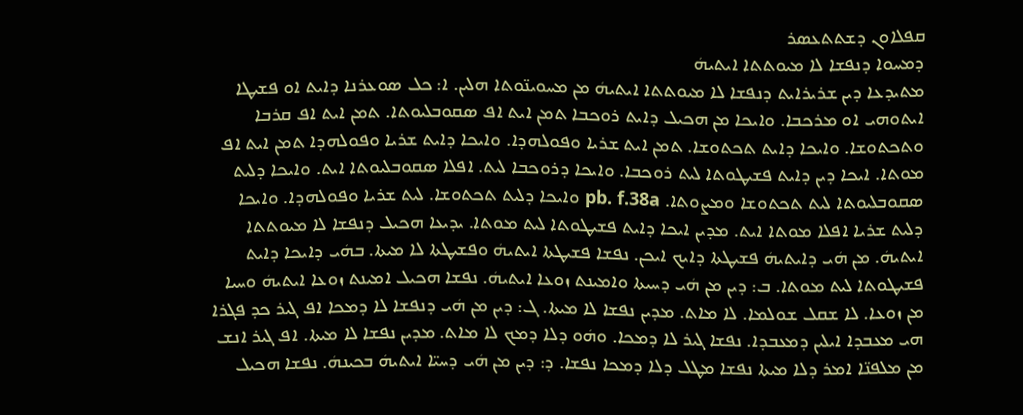ܩܦܠܐܘܢ ܕܫܬܬܥܣܪ
ܕܡܚܘܐ ܕܢܦܫܐ ܠܐ ܡܝܘܬܬܐ ܐܝܬܝܗܿ
ܡܬܝܕܥܐ ܕܝܢ ܫܪܝܪܐܝܬ ܕܢܦܫܐ ܠܐ ܡܝܘܬܬܐ ܐܝܬܝܗܿ ܡܢ ܡܚܘܝܢ̈ܘܬܐ ܗܠܝܢ. ܐ: ܟܠ ܣܘܥܪܢܐ ܕܐܝܬ ܐܘ ܦܫܝܛܐ ܐܝܬܘܗܝ ܐܘ ܡܪܟܒܐ. ܘܐܝܟܐ ܡܢ ܗܟܝܠ ܕܐܝܬ ܪܘܟܒܐ ܬܡܢ ܐܝܬ ܐܦ ܣܩܘܒܠܝܘܬܐ. ܬܡܢ ܐܝܬ ܐܦ ܩܪܒܐ ܘܬܟܬܘܫܐ. ܘܐܝܟܐ ܕܐܝܬ ܬܟܬܘܫܐ. ܬܡܢ ܐܝܬ ܫܪܝܐ ܘܦܘܠܗܕܐ. ܘܐܝܟܐ ܕܐܝܬ ܫܪܝܐ ܘܦܘܠܗܕܐ ܬܡܢ ܐܝܬ ܐܦ ܡܘܬܐ. ܐܝܟܐ ܕܝܢ ܕܐܝܬ ܦܫܝܛܘܬܐ ܠܝܬ ܪܘܟܒܐ. ܘܐܝܟܐ ܕܪܘܟܒܐ ܠܝܬ. ܐܦܠܐ ܣܩܘܒܠܝܘܬܐ ܐܝܬ. ܘܐܝܟܐ ܕܠܝܬ ܣܩܘܒܠܝܘܬܐ ܠܝܬ ܬܟܬܘܫܐ ܘܡܨܘܬܐ. pb. f.38a ܘܐܝܟܐ ܕܠܝܬ ܬܟܬܘܫܐ. ܠܝܬ ܫܪܝܐ ܘܦܘܠܗܕܐ. ܘܐܝܟܐ ܕܠܝܬ ܫܪܝܐ ܐܦܠܐ ܡܘܬܐ ܐܝܬ. ܡܕܝܢ ܐܝܟܐ ܕܐܝܬ ܦܫܝܛܘܬܐ ܠܝܬ ܡܘܬܐ. ܝܕܝܥܐ ܗܟܝܠ ܕܢܦܫܐ ܠܐ ܡܝܘܬܬܐ ܐܝܬܝܗܿ. ܡܢ ܗܿܝ ܕܐܝܬܝܗܿ ܦܫܝܛܬܐ ܕܐܝܟ ܐܝܟܢ. ܢܦܫܐ ܦܫܝܛܬܐ ܐܝܬܝܗܿ ܘܦܫܝܛܬܐ ܠܐ ܡܝܬܐ. ܒܗܿܝ ܕܐܝܟܐ ܕܐܝܬ ܦܫܝܛܘܬܐ ܠܝܬ ܡܘܬܐ. ܒ: ܕܝܢ ܡܢ ܗܿܝ ܕܚܝܬܐ ܘܐܡܝܢܬ ܙܘܥܐ ܐܝܬܝܗܿ. ܢܦܫܐ ܗܟܝܠ ܐܡܝܢܬ ܙܘܥܐ ܐܝܬܝܗܿ ܘܚܝܐ ܡܢ ܙܘܥܐ. ܠܐ ܫܩܠ ܫܘܠܡܐ. ܠܐ ܡܐܬ. ܡܕܝܢ ܢܦܫܐ ܠܐ ܡܝܬܐ. ܓ: ܕܝܢ ܡܢ ܗܿܝ ܕܢܦܫܐ ܠܐ ܕܡܟܐ ܐܦ ܓܝܪ ܟܕ ܦܓܪܐ ܗܝ ܡܥܒܕܐ ܐܝܠܝܢ ܕܡܥܒܕܐ. ܢܦܫܐ ܓܝܪ ܠܐ ܕܡܟܐ. ܘܗܿܘ ܕܠܐ ܕܡܟ ܠܐ ܡܐܬ. ܡܕܝܢ ܢܦܫܐ ܠܐ ܡܝܬܐ. ܐܦ ܓܝܪ ܐܢܫ ܡܢ ܡܠܦܢ̈ܐ ܐܡܪ ܕܠܐ ܡܝܬܐ ܢܦܫܐ ܡܛܠ ܕܠܐ ܕܡܟܐ ܢܦܫܐ. ܕ: ܕܝܢ ܡܢ ܗܿܝ ܕܚܝ̈ܐ ܐܝܬܝܗܿ ܒܟܝܢܗܿ. ܢܦܫܐ ܗܟܝܠ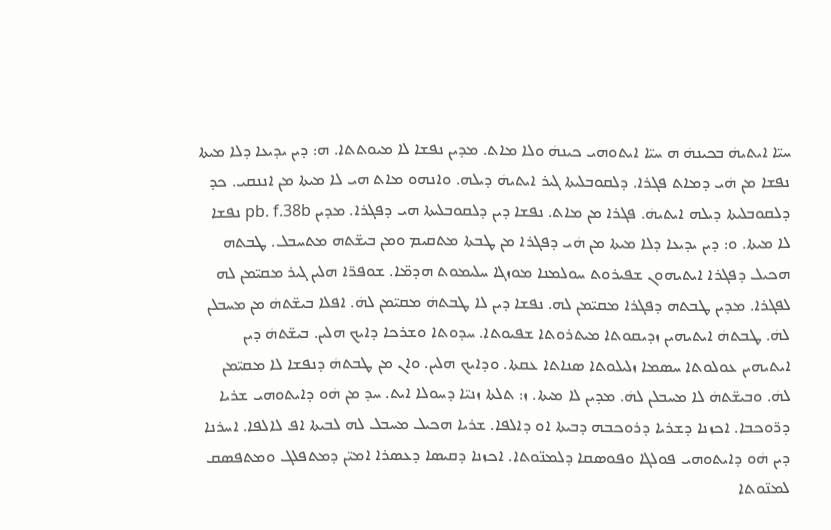ܚܝ̈ܐ ܐܝܬܝܗܿ ܒܟܝܢܗܿ ܗ ܚܝ̈ܐ ܐܝܬܘܗܝ ܟܝܢܗܿ ܘܠܐ ܡܐܬ. ܡܕܝܢ ܢܦܫܐ ܠܐ ܡܝܘܬܬܐ. ܗ: ܕܝܢ ܝܕܝܥܐ ܕܠܐ ܡܝܬܐ ܢܦܫܐ ܡܢ ܗܿܝ ܕܡܐܬ ܦܓܪܐ. ܕܠܩܘܒܠܝܬܐ ܓܝܪ ܐܝܬܝܗܿ ܕܝܠܗ. ܘܐܢܗܘ ܡܐܬ ܗܝ ܠܐ ܡܝܬܐ ܡܢ ܐܢܢܩܝ. ܟܕ ܕܠܩܘܒܠܝܬܐ ܕܝܠܗ ܐܝܬܝܗܿ. ܦܓܪܐ ܡܢ ܡܐܬ. ܢܦܫܐ ܕܝܢ ܕܠܩܘܒܠܝܬܐ ܗܝ ܕܦܓܪܐ. ܡܕܝܢ pb. f.38b ܢܦܫܐ ܠܐ ܡܝܬܐ. ܘ: ܕܝܢ ܝܕܝܥܐ ܕܠܐ ܡܝܬܐ ܡܢ ܗܿܝ ܕܦܓܪܐ ܡܢ ܛܒܬܐ ܡܬܩܝܡ ܘܡܢ ܒܝܫ̈ܬܗ ܡܬܚܒܠ. ܛܒܬܗ ܗܟܝܠ ܕܦܓܪܐ ܐܝܬܝܗܘܢ ܫܦܝܪܘܬ ܚܘܠܡܢܐ ܡܘܙܓܐ ܚܠܝܡܘܬ ܗܕܡ̈ܐ. ܫܘܦܪ̈ܐ ܗܠܝܢ ܓܝܪ ܡܩܝ̈ܡܢ ܠܗ ܠܦܓܪܐ. ܡܕܝܢ ܛܒܬܗ ܕܦܓܪܐ ܡܩܝ̈ܡܢ ܠܗ. ܢܦܫܐ ܕܝܢ ܠܐ ܛܒܬܗܿ ܡܩܝ̈ܡܢ ܠܗܿ. ܐܦܠܐ ܒܝܫ̈ܬܗܿ ܡܢ ܡܚܒܠܢ ܠܗܿ. ܛܒܬܗܿ ܐܝܬܝܗܝܢ ܙܕܝܩܘܬܐ ܡܝܬܪܘܬܐ ܫܦܝܘܬܐ. ܚܕܘܬܐ ܘܫܪܟܐ ܕܐܝܟ ܗܠܝܢ. ܒܝܫ̈ܬܗܿ ܕܝܢ ܐܝܬܝܗܝܢ ܥܘܠܘܬܐ ܚܣܡܐ ܙܠܝܠܘܬܐ ܣܢܐܬܐ ܥܩܬܐ. ܘܕܐܝܟ ܗܠܝܢ. ܘܐܢ ܡܢ ܛܒܬܗܿ ܕܢܦܫܐ ܠܐ ܡܩܝ̈ܡܢ ܠܗܿ. ܘܒܝܫ̈ܬܗܿ ܠܐ ܡܚܒܠܢ ܠܗܿ. ܡܕܝܢ ܠܐ ܡܝܬܐ. ܙ: ܬܠܬܐ ܙܢܝ̈ܐ ܕܚܘܠܐ ܐܝܬ. ܚܕ ܡܢ ܗܿܘ ܕܐܝܬܘܗܝ ܫܪܝܐ ܕܪ̈ܘܟܒܐ. ܐܟܙܢܐ ܕܫܪܝܐ ܕܪܘܟܒܗ ܕܒܝܬܐ ܐܘ ܕܐܠܦܐ. ܫܪܝܐ ܗܟܝܠ ܡܚܒܠ ܠܗ ܠܒܝܬܐ ܐܦ ܠܐܠܦܐ. ܐܚܪܢܐ ܕܝܢ ܗܿܘ ܕܐܝܬܘܗܝ ܦܘܠܓܐ ܘܦܘܣܩܐ ܕܠܡܢ̈ܘܬܐ. ܐܟܙܢܐ ܕܩܝܣܐ ܕܥܣܪܐ ܐܡܝ̈ܢ ܕܡܬܦܠܓ ܘܡܬܦܣܩ ܠܡܢ̈ܘܬܐ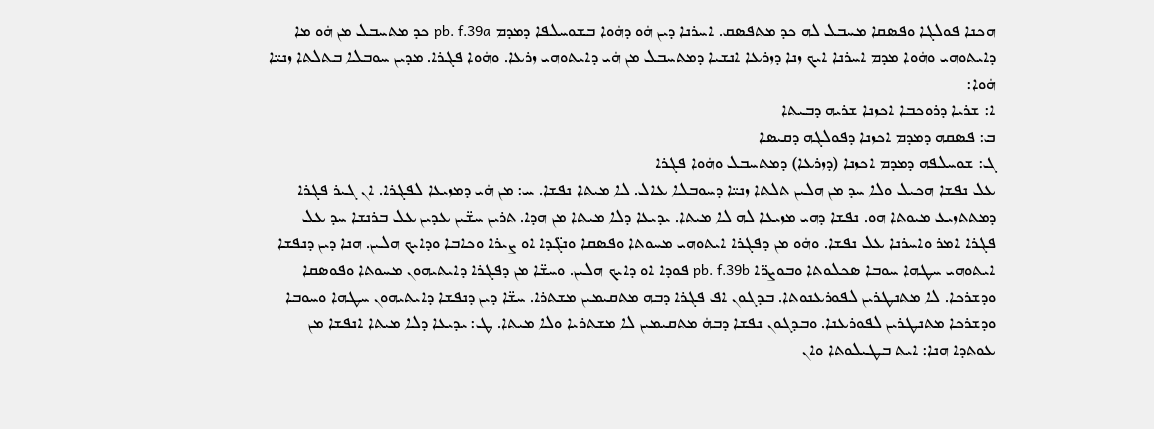ܗܟܢܐ ܦܘܠܓܐ ܘܦܣܩܐ ܡܚܒܠ ܠܗ ܟܕ ܡܬܦܣܩ. ܐܚܪܢܐ ܕܝܢ ܗܿܘ ܕܗܿܘܐ ܒܫܘܚܠܦܐ ܕܡܕܡ pb. f.39a ܟܕ ܡܬܚܒܠ ܡܢ ܗܿܘ ܡܐ ܕܐܝܬܘܗܝ ܘܗܿܘܐ ܡܕܡ ܐܚܪܢܐ ܐܝܟ ܙܢܐ ܕܙܪܥܐ ܐܢܫܝܐ ܕܡܬܚܒܠ ܡܢ ܗܿܝ ܕܐܝܬܘܗܝ ܙܪܥܐ. ܘܗܿܘܐ ܦܓܪܐ. ܡܕܝܢ ܚܘܒܠܐ ܒܬܠܬܐ ܙܢܝ̈ܐ ܗܿܘܐ:
ܐ: ܫܪܝܐ ܕܪܘܟܒܐ ܐܟܙܢܐ ܫܪܝܗ ܕܒܝܬܐ
ܒ: ܦܣܩܗ ܕܡܕܡ ܐܟܙܢܐ ܕܦܘܠܓܗ ܕܩܝܣܐ
ܓ: ܫܘܚܠܦܗ ܕܡܕܡ ܐܟܙܢܐ (ܕܙܪܥܐ) ܕܡܬܚܒܠ ܘܗܿܘܐ ܦܓܪܐ
ܥܠ ܢܦܫܐ ܗܟܝܠ ܘܠܐ ܚܕ ܡܢ ܗܠܝܢ ܬܠܬܐ ܙܢܝ̈ܐ ܕܚܘܒܠܐ ܥܐܠ. ܠܐ ܡܝܬܐ ܢܦܫܐ. ܚ: ܡܢ ܗܿܝ ܕܡܙܝܥܐ ܠܦܓܪܐ. ܐܢ ܓܝܪ ܦܓܪܐ ܕܡܬܬܙܝܥ ܡܝܘܬܐ ܗܘ. ܢܦܫܐ ܕܗܝ ܡܙܝܥܐ ܠܗ ܠܐ ܡܝܬܐ. ܝܕܝܥܐ ܕܠܐ ܡܝܬܐ ܡܢ ܗܕܐ. ܬܪܝܢ ܚܫ̈ܝܢ ܥܕܝܢ ܥܠ ܒܪܢܫܐ ܚܕ ܥܠ ܦܓܪܐ ܐܡܪ ܘܐܚܪܢܐ ܥܠ ܢܦܫܐ. ܘܗܿܘ ܡܢ ܕܦܓܪܐ ܐܝܬܘܗܝ ܡܚܘܬܐ ܘܦܣܩܐ ܘܢܓ̈ܕܐ ܐܘ ܨܝܪܐ ܘܟܐܒܐ ܘܕܐܝܟ ܗܠܝܢ. ܗܢܐ ܕܝܢ ܕܢܦܫܐ ܐܝܬܘܗܝ ܚܛܗܐ ܚܘܒܐ ܣܟܠܘܬܐ ܘܒܘܨܪ̈ܐ pb. f.39b ܦܘܕܐ ܐܘ ܕܐܝܟ ܗܠܝܢ. ܘܚܫ̈ܐ ܡܢ ܕܦܓܪܐ ܕܐܝܬܝܗܘܢ ܡܚܘܬܐ ܘܦܘܣܩܐ ܘܕܫܪܟܐ. ܠܐ ܡܬܢܛܪܝܢ ܠܦܘܪܥܢܘܬܐ. ܒܕܓܘܢ ܐܦ ܦܓܪܐ ܕܒܗ ܡܬܩܝܡܝܢ ܡܫܬܪܐ. ܚܫ̈ܐ ܕܝܢ ܕܢܦܫܐ ܕܐܝܬܝܗܘܢ ܚܛܗܐ ܘܚܘܒܐ ܘܕܫܪܟܐ ܡܬܢܛܪܝܢ ܠܦܘܪܥܢܐ. ܘܒܕܓܘܢ ܢܦܫܐ ܕܒܗܿ ܡܬܩܝܡܝܢ ܠܐ ܡܫܬܪܝܐ ܘܠܐ ܡܝܬܐ. ܛ: ܝܕܝܥܐ ܕܠܐ ܡܝܬܐ ܐܢܦܫܐ ܡܢ ܥܘܬܕܐ ܗܢܐ: ܐܝܬ ܒܛܝܠܘܬܐ ܘܐܢ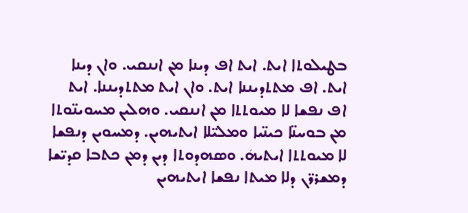ܒܛܝܠܘܬܐ ܐܝܬ. ܐܝܬ ܐܦ ܕܝܢܐ ܡܢ ܐܢܢܩܝ. ܘܐܢ ܕܝܢܐ ܐܝܬ. ܐܦ ܡܬܬܕܝܢܢܐ ܐܝܬ. ܘܐܢ ܐܝܬ ܡܬܬܕܝܢܢܐ. ܐܝܬ ܐܦ ܢܦܫܐ ܠܐ ܡܝܘܬܬܐ ܡܢ ܐܢܢܩܝ. ܘܗܠܝܢ ܡܚܘܝܢ̈ܘܬܐ ܡܢ ܒܘܚܢ̈ܐ ܟܝܢ̈ܝܐ ܘܡܠܝ̈ܠܐ ܐܝܬܝܗܝܢ. ܕܡܚܘܝܢ ܕܢܦܫܐ ܠܐ ܡܝܘܬܬܐ ܐܝܬܝܗܿ. ܘܣܗܕܘܬܐ ܕܝܢ ܕܡܢ ܟܬܒܐ ܩܕܝ̈ܫܐ ܕܡܫܪܪ̈ܢ ܕܠܐ ܡܝܬܐ ܢܦܫܐ ܐܝܬܝܗܝܢ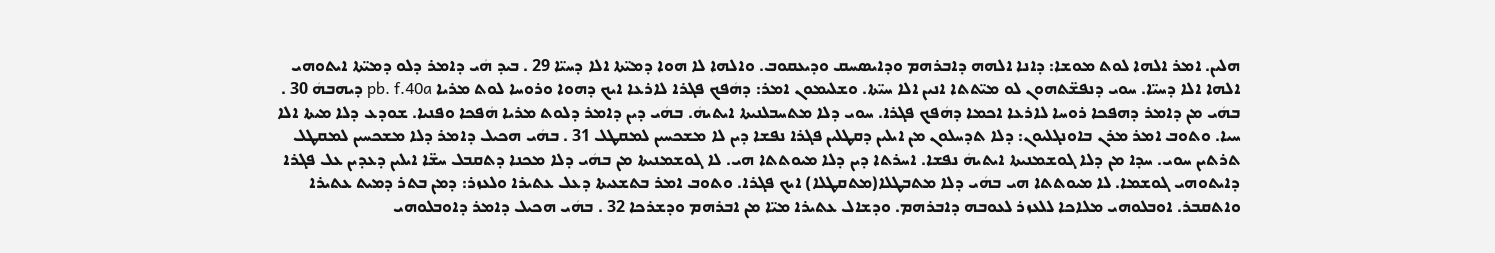ܗܠܝܢ. ܐܡܪ ܐܠܗܐ ܠܘܬ ܡܘܫܐ: ܕܐܢܐ ܐܠܗܗ ܕܐܒܪܗܡ ܘܕܐܝܣܚܩ ܘܕܝܥܩܘܒ. ܘܐܠܗܐ ܠܐ ܗܘܐ ܕܡܝ̈ܬܐ ܐܠܐ ܕܚܝ̈ܐ 29 . ܒܝܕ ܗܿܝ ܕܐܡܪ ܕܠܘ ܕܡܝ̈ܬܐ ܐܝܬܘܗܝ ܐܠܗܐ ܐܠܐ ܕܚܝ̈ܐ. ܚܘܝ ܕܢܦܫ̈ܬܗܘܢ ܠܘ ܡܝ̈ܬܬܐ ܐܢܝܢ ܐܠܐ ܚܝ̈ܬܐ. ܘܫܠܝܡܘܢ ܐܡܪ: ܕܗܿܦܟ ܦܓܪܐ ܠܐܪܥܐ ܐܝܟ ܕܗܘܐ ܘܪܘܚܐ ܠܘܬ ܡܪܝܐ pb. f.40a ܕܝܗܒܗܿ 30 . ܒܗܿܝ ܡܢ ܕܐܡܪ ܕܗܦܟܐ ܪܘܚܐ ܠܐܪܥܐ ܐܟܡܐ ܕܗܿܦܟ ܦܓܪܐ. ܚܘܝ ܕܠܐ ܡܬܚܒܠܢܝܬܐ ܐܝܬܝܗܿ. ܒܗܿܝ ܕܝܢ ܕܐܡܪ ܕܠܘܬ ܡܪܝܐ ܗܿܦܟܐ ܘܦܢܝܐ. ܫܘܕܥ ܕܠܐ ܡܝܬܐ ܐܠܐ ܚܝܐ. ܘܬܘܒ ܐܡܪ ܡܪܢ ܒܐܘܢܓܠܝܘܢ: ܕܠܐ ܬܕܚܠܘܢ ܡܢ ܐܝܠܝܢ ܕܩܛܠܝܢ ܦܓܪܐ ܢܦܫܐ ܕܝܢ ܠܐ ܡܫܟܚܝܢ ܠܡܩܛܠ 31 . ܒܗܿܝ ܗܟܝܠ ܕܐܡܪ ܕܠܐ ܡܫܟܚܝܢ ܠܡܩܛܠ ܬܪܬܝܢ ܚܘܝ. ܚܕܐ ܡܢ ܕܠܐ ܓܘܫܡܢܝܬܐ ܐܝܬܝܗܿ ܢܦܫܐ. ܐܚܪܬܐ ܕܝܢ ܕܠܐ ܡܝܘܬܬܐ ܗܝ. ܠܐ ܓܘܫܡܢܝܬܐ ܡܢ ܒܗܿܝ ܕܠܐ ܡܟܢܐ ܕܬܩܒܠ ܚܫ̈ܐ ܐܝܠܝܢ ܕܥܕܝܢ ܥܠ ܦܓܪܐ ܕܐܝܬܘܗܝ ܓܘܫܡܐ. ܠܐ ܡܝܘܬܬܐ ܗܝ ܒܗܿܝ ܕܠܐ ܡܬܒܛܠܐ(ܡܬܩܛܠܐ) ܐܝܟ ܦܓܪܐ. ܘܬܘܒ ܐܡܪ ܒܬܫܥܝܬܐ ܕܥܠ ܥܬܝܪܐ ܘܠܥܙܪ: ܕܡܢ ܒܬܪ ܕܡܝܬ ܥܬܝܪܐ ܘܐܬܩܒܪ. ܐܘܒܠܘܗܝ ܡܠܐܟܐ ܠܠܥܙܪ ܠܥܘܒܗ ܕܐܒܪܗܡ. ܘܕܫܐܠ ܥܬܝܪܐ ܡܝ̈ܐ ܡܢ ܐܒܪܗܡ ܘܕܫܪܟܐ 32 . ܒܗܿܝ ܗܟܝܠ ܕܐܡܪ ܕܐܘܒܠܘܗܝ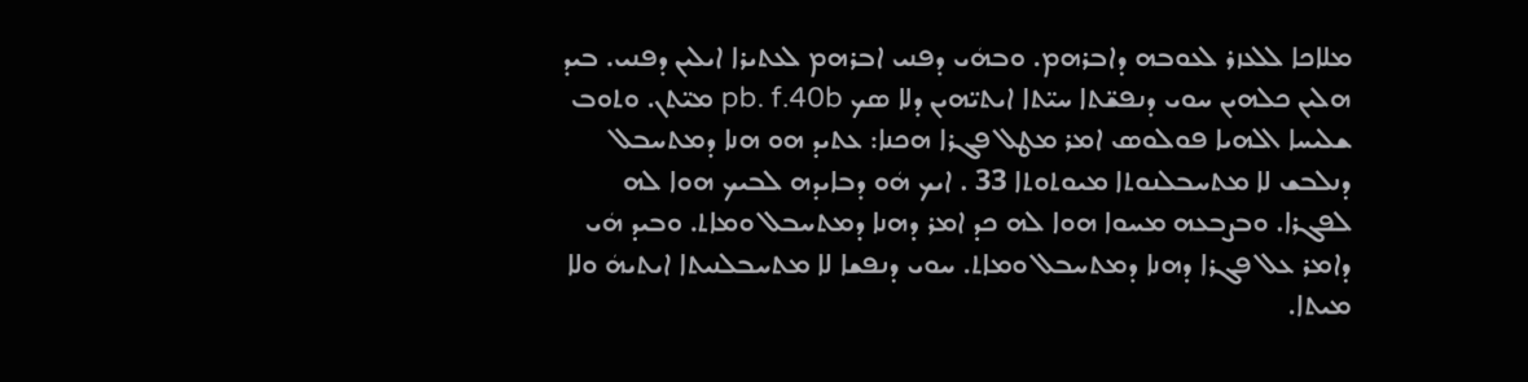ܡܠܐܟܐ ܠܠܥܙܪ ܠܥܘܒܗ ܕܐܒܪܗܡ. ܘܒܗܿܝ ܕܦܢܝ ܐܒܪܗܡ ܠܥܬܝܪܐ ܐܝܠܝܢ ܕܦܢܝ. ܒܝܕ ܗܠܝܢ ܟܠܗܝܢ ܚܘܝ ܕܢܦܫ̈ܬܐ ܚܝ̈ܬܐ ܐܝܬܝ̈ܗܝܢ ܕܠܐ ܣܟ pb. f.40b ܡܝ̈ܬܢ. ܘܬܘܒ ܫܠܝܚܐ ܐܠܗܝܐ ܦܘܠܘܣ ܐܡܪ ܡܛܠ ܦܓܪܐ ܗܟܢܐ: ܥܬܝܕ ܗܘ ܗܢܐ ܕܡܬܚܒܠ ܕܢܠܒܫ ܠܐ ܡܬܚܒܠܢܘܬܐ ܡܝܘܬܘܬܐ 33 . ܐܝܟ ܗܿܘ ܕܒܐܝܕܗ ܠܒܝܟ ܗܘܐ ܠܗ ܠܦܓܪܐ. ܘܒܨܒܥܗ ܡܚܘܐ ܗܘܐ ܠܗ ܟܕ ܐܡܪ ܕܗܢܐ ܕܡܬܚܒܠ ܘܡܐܬ. ܘܒܝܕ ܗܿܝ ܕܐܡܪ ܥܠ ܦܓܪܐ ܕܗܢܐ ܕܡܬܚܒܠ ܘܡܐܬ. ܚܘܝ ܕܢܦܫܐ ܠܐ ܡܬܚܒܠܢܝܬܐ ܐܝܬܝܗܿ ܘܠܐ ܡܝܬܐ.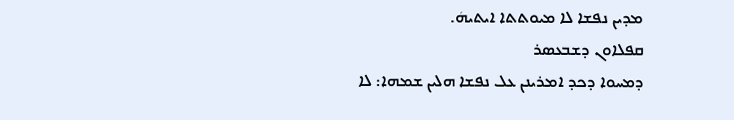ܡܕܝܢ ܢܦܫܐ ܠܐ ܡܝܘܬܬܐ ܐܝܬܝܗܿ.
ܩܦܠܐܘܢ ܕܫܒܥܣܪ
ܕܡܚܘܐ ܕܟܕ ܐܡܪܝܢܢ ܥܠ ܢܦܫܐ ܗܠܝܢ ܫܡܗܐ: ܠܐ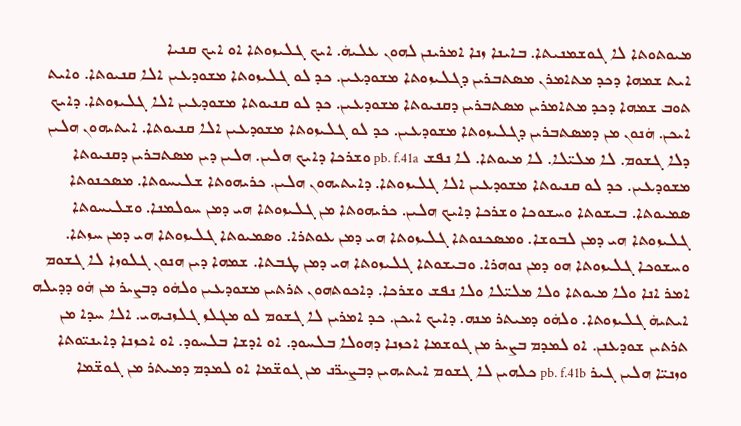ܡܝܘܬܘܬܐ ܠܐ ܓܘܫܡܢܝܬܐ. ܒܐܝܢܐ ܙܢܐ ܐܡܪܝܢܢ ܠܗܘܢ ܥܠܝܗܿ. ܐܝܟ ܓܠܝܙܘܬܐ ܐܘ ܐܝܟ ܩܢܝܐ
ܐܝܬ ܫܡܗܐ ܕܟܕ ܡܬܐܡܪܢ ܡܣܬܒܪܝܢ ܕܓܠܝܙܘܬܐ ܡܫܘܕܥܝܢ. ܟܕ ܠܘ ܓܠܝܙܘܬܐ ܡܫܘܕܥܝܢ ܐܠܐ ܩܢܝܘܬܐ. ܘܐܝܬ ܬܘܒ ܫܡܗܐ ܕܟܕ ܡܬܐܡܪܝܢ ܡܣܬܒܪܝܢ ܕܩܢܝܘܬܐ ܡܫܘܕܥܝܢ. ܟܕ ܠܘ ܩܢܝܘܬܐ ܡܫܘܕܥܝܢ ܐܠܐ ܓܠܝܙܘܬܐ. ܕܐܝܟ ܐܝܟܢ. ܗܿܢܘܢ ܡܢ ܕܡܣܬܒܪܝܢ ܕܓܠܝܙܘܬܐ ܡܫܘܕܥܝܢ. ܟܕ ܠܘ ܓܠܝܙܘܬܐ ܡܫܘܕܥܝܢ ܐܠܐ ܩܢܝܘܬܐ. ܐܝܬܝܗܘܢ ܗܠܝܢ ܕܠܐ ܓܫܘܡ. ܠܐ ܡܠܝ̈ܠܐ. ܠܐ ܡܝܘܬܐ. ܠܐ ܢܦܫ pb. f.41a ܘܫܪܟܐ ܕܐܝܟ ܗܠܝܢ. ܗܠܝܢ ܕܝܢ ܡܣܬܒܪܝܢ ܕܩܢܝܘܬܐ ܡܫܘܕܥܝܢ. ܟܕ ܠܘ ܩܢܝܘܬܐ ܡܫܘܕܥܝܢ ܐܠܐ ܓܠܝܙܘܬܐ. ܕܐܝܬܝܗܘܢ ܗܠܝܢ. ܟܪܝܗܘܬܐ ܫܠܝܚܘܬܐ. ܡܣܟܢܘܬܐ ܣܡܝܘܬܐ. ܒܝܫܘܬܐ ܘܚܫܘܟܐ ܘܫܪܟܐ ܕܐܝܟ ܗܠܝܢ. ܟܪܝܗܘܬܐ ܡܢ ܓܠܝܙܘܬܐ ܗܝ ܕܡܢ ܚܘܠܡܢܐ. ܘܫܠܝܚܘܬܐ ܓܠܝܙܘܬܐ ܗܝ ܕܡܢ ܠܒܘܫܐ. ܘܡܣܟܢܘܬܐ ܓܠܝܙܘܬܐ ܗܝ ܕܡܢ ܥܘܬܪܐ. ܘܣܡܝܘܬܐ ܓܠܝܙܘܬܐ ܗܝ ܕܡܢ ܚܙܬܐ. ܘܚܫܘܟܐ ܓܠܝܙܘܬܐ ܗܘ ܕܡܢ ܢܘܗܪܐ. ܘܒܝܫܘܬܐ ܓܠܝܙܘܬܐ ܗܝ ܕܡܢ ܛܒܬܐ. ܫܡܗܐ ܕܝܢ ܗܢܘܢ ܓܠܘܙܐ ܠܐ ܓܫܘܡ ܐܡܪ ܐܢܐ ܘܠܐ ܡܝܘܬܐ ܘܠܐ ܡܠܝ̈ܠܐ ܘܠܐ ܢܦܫ ܘܫܪܟܐ. ܕܐܟܘܬܗܘܢ ܬܪܬܝܢ ܡܫܘܕܥܝܢ ܘܠܗܿܘ ܕܒܨܝܪ ܡܢ ܗܿܘ ܕܕܝܠܗ ܐܝܬܝܗܿ ܓܠܝܙܘܬܐ. ܘܠܗܿܘ ܕܡܝܬܪ ܡܢܗ. ܕܐܝܟ ܐܝܟܢ. ܟܕ ܐܡܪܝܢ ܠܐ ܓܫܘܡ ܠܘ ܡܓܠܙ ܓܠܙܢܝܗܝ. ܐܠܐ ܚܕܐ ܡܢ ܬܪܬܝܢ ܫܘܕܥܢܢ. ܐܘ ܠܡܕܡ ܒܨܝܪ ܡܢ ܓܘܫܡܐ ܐܟܙܢܐ ܕܗܘܠܐ ܒܠܚܘܕ. ܐܘ ܐܕܫܐ ܒܠܚܘܕ. ܐܘ ܐܟܙܢܐ ܕܐܝܢܝ̈ܘܬܐ ܘܙܢܝ̈ܐ ܗܠܝܢ ܓܝܪ pb. f.41b ܟܠܗܝܢ ܠܐ ܓܫܘܡ ܐܝܬܝܗܝܢ ܕܒܨܝܪ̈ܢ ܡܢ ܓܘܫ̈ܡܐ ܐܘ ܠܡܕܡ ܕܡܝܬܪ ܡܢ ܓܘܫ̈ܡܐ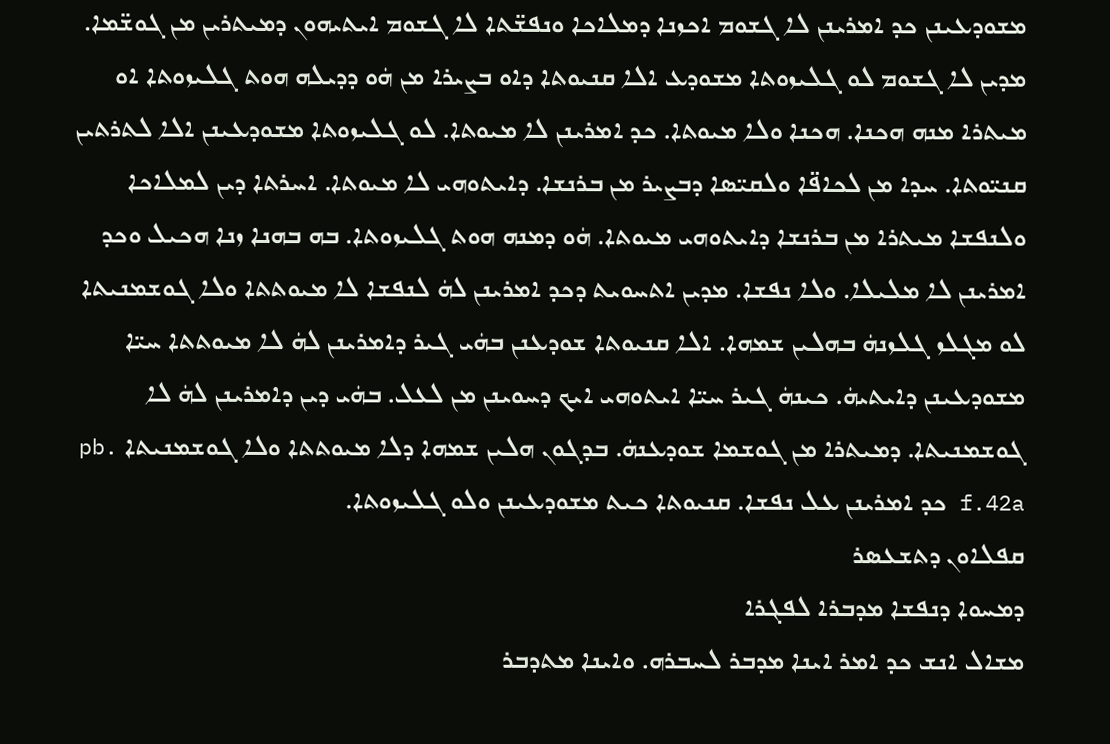ܡܫܘܕܥܝܢܢ ܟܕ ܐܡܪܝܢܢ ܠܐ ܓܫܘܡ ܐܟܙܢܐ ܕܡܠܐܟܐ ܘܢܦܫ̈ܬܐ ܠܐ ܓܫܘܡ ܐܝܬܝܗܘܢ ܕܡܝܬܪܝܢ ܡܢ ܓܘܫ̈ܡܐ. ܡܕܝܢ ܠܐ ܓܫܘܡ ܠܘ ܓܠܝܙܘܬܐ ܡܫܘܕܥ ܐܠܐ ܩܢܝܘܬܐ ܕܐܘ ܒܨܝܪܐ ܡܢ ܗܿܘ ܕܕܝܠܗ ܗܘܬ ܓܠܝܙܘܬܐ ܐܘ ܡܝܬܪܐ ܡܢܗ ܗܟܢܐ. ܗܟܢܐ ܘܠܐ ܡܝܘܬܐ. ܟܕ ܐܡܪܝܢܢ ܠܐ ܡܝܘܬܐ. ܠܘ ܓܠܝܙܘܬܐ ܡܫܘܕܥܝܢܢ ܐܠܐ ܠܬܪܬܝܢ ܩܢܝ̈ܘܬܐ. ܚܕܐ ܡܢ ܠܟܐܦ̈ܐ ܘܠܩܝ̈ܣܐ ܕܒܨܝܪ ܡܢ ܒܪܢܫܐ. ܕܐܝܬܘܗܝ ܠܐ ܡܝܘܬܐ. ܐܚܪܬܐ ܕܝܢ ܠܡܠܐܟܐ ܘܠܢܦܫܐ ܡܝܬܪܐ ܡܢ ܒܪܢܫܐ ܕܐܝܬܘܗܝ ܡܝܘܬܐ. ܗܿܘ ܕܡܢܗ ܗܘܬ ܓܠܝܙܘܬܐ. ܒܗ ܒܗܢܐ ܙܢܐ ܗܟܝܠ ܘܟܕ ܐܡܪܝܢܢ ܠܐ ܡܠܝܠܐ. ܘܠܐ ܢܦܫܐ. ܡܕܝܢ ܐܬܚܘܝܬ ܕܟܕ ܐܡܪܝܢܢ ܠܗܿ ܠܢܦܫܐ ܠܐ ܡܝܘܬܬܐ ܘܠܐ ܓܘܫܡܢܝܬܐ ܠܘ ܡܓܠܙ ܓܠܙܢܗܿ ܒܗܠܝܢ ܫܡܗܐ. ܐܠܐ ܩܢܝܘܬܐ ܫܘܕܥܢܢ ܒܗܿܝ ܓܝܪ ܕܐܡܪܝܢܢ ܠܗܿ ܠܐ ܡܝܘܬܬܐ ܚܝ̈ܐ ܡܫܘܕܥܝܢܢ ܕܐܝܬܝܗܿ. ܟܝܢܗܿ ܓܝܪ ܚܝ̈ܐ ܐܝܬܘܗܝ ܐܝܟ ܕܚܘܝܢܢ ܡܢ ܠܥܠ. ܒܗܿܝ ܕܝܢ ܕܐܡܪܝܢܢ ܠܗܿ ܠܐ ܓܘܫܡܢܝܬܐ. ܕܡܝܬܪܐ ܡܢ ܓܘܫܡܐ ܫܘܕܥܢܗܿ. ܒܕܓܘܢ ܗܠܝܢ ܫܡܗܐ ܕܠܐ ܡܝܘܬܬܐ ܘܠܐ ܓܘܫܡܢܝܬܐ pb. f.42a ܟܕ ܐܡܪܝܢܢ ܥܠ ܢܦܫܐ. ܩܢܝܘܬܐ ܟܝܬ ܡܫܘܕܥܝܢܢ ܘܠܘ ܓܠܝܙܘܬܐ.
ܩܦܠܐܘܢ ܕܬܫܥܣܪ
ܕܡܚܘܐ ܕܢܦܫܐ ܡܕܒܪܐ ܠܦܓܪܐ
ܡܫܐܠ ܐܢܫ ܟܕ ܐܡܪ ܐܝܢܐ ܡܕܒܪ ܠܚܒܪܗ. ܘܐܝܢܐ ܡܬܕܒܪ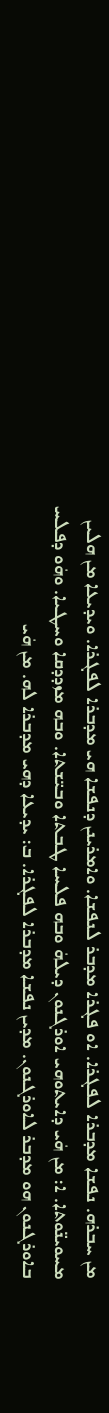ܡܢ ܚܒܪܗ. ܢܦܫܐ ܡܕܒܪܐ ܠܦܓܪܐ. ܐܘ ܦܓܪܐ ܡܕܒܪ ܠܢܦܫܐ. ܘܐܡܪܝܢܢ ܕܢܦܫܐ ܗܝ ܡܕܒܪܐ ܠܦܓܪܐ. ܘܝܕܝܥܐ ܡܢ ܗܠܝܢ ܡܚܘܝܢ̈ܘܬܐ. ܐ: ܡܢ ܗܿܝ ܕܐܝܬܘܗܝ ܐܘܪܓܢܘܢ ܕܝܠܗܿ ܘܒܗ ܦܠܚܐ ܛܒܬܐ ܘܒܝ̈ܫܬܐ. ܘܒܗ ܡܙܕܕܩܐ ܘܚܛܝܐ. ܘܗܿܘ ܕܦܠܚ ܒܐܘܪܓܢܘܢ ܗܘ ܡܕܒܪ ܠܐܘܪܓܢܘܢ. ܡܕܝܢ ܢܦܫܐ ܡܕܒܪܐ ܠܦܓܪܐ. ܒ: ܝܕܝܥܐ ܕܗܝ ܡܕܒܪܐ ܠܗ. ܡܢ ܗܿܝ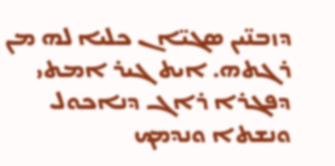ܕܙܒܢ̈ܝܢ ܣܓܝ̈ܐܢ ܟܠܝܐ ܠܗ ܡܢ ܪܓܬܗ. ܐܝܬ ܓܝܪ ܐܡܬܝ ܕܦܓܪܐ ܪܐܓ ܕܢܐܟܘܠ ܘܢܫܬܐ ܘܢܕܡܟ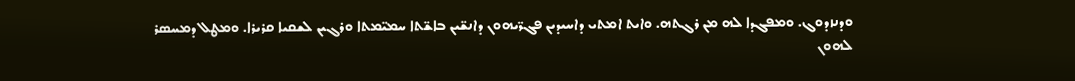ܘܕܢܙܕܘܓ. ܘܡܦܓܕܐ ܠܗ ܡܢ ܪܓܬܗ. ܘܐܝܬ ܐܡܬܝ ܕܐܚܝܕܝܢ ܦܓܪ̈ܝܗܘܢ ܕܐܢܫ̈ܝܢ ܒܐܫ̈ܬܐ ܚܡܝ̈ܡܬܐ ܘܪܓܝܢ ܠܫܩܝܐ ܩܪܝܪܐ. ܘܡܛܠ ܕܡܚܣܪ ܠܗܘܢ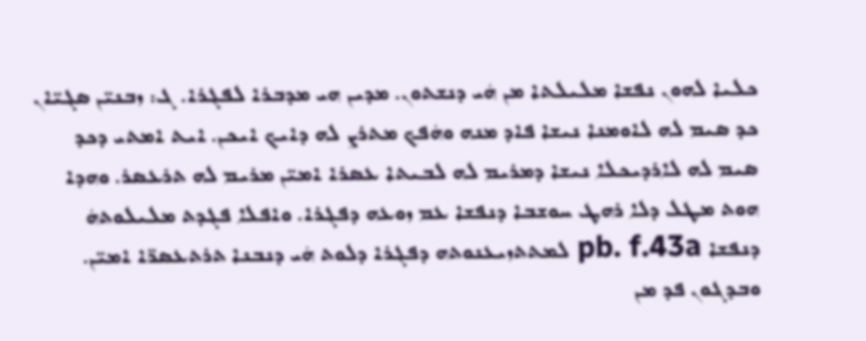ܟܠܝܐ ܠܗܘܢ ܢܦܫܐ ܡܠܝܠܬܐ ܡܢ ܗܿܝ ܕܢܫܬܘܢ. ܡܕܝܢ ܗܝ ܡܕܒܪܐ ܠܦܓܪܐ. ܓ: ܙܒܢܝ̈ܢ ܣܓܝ̈ܐܢ ܟܕ ܣܝܡ ܠܗ ܠܐܘܡܢܐ ܢܝܫܐ ܦܐܕ ܡܢܗ ܘܗܿܦܟ ܡܬܪܨ ܠܗ ܕܐܝܟ ܐܝܟܢ. ܐܝܬ ܐܡܬܝ ܕܟܕ ܣܝܡ ܠܗ ܠܐܪܕܝܟܠܐ ܢܝܫܐ ܕܡܪܝܡ ܠܗ ܠܒܝܬܐ ܥܣܪܐ ܐܡܝ̈ܢ ܡܪܝܡ ܠܗ ܬܪܥܣܪ. ܘܗܕܐ ܗܘܬ ܡܛܠ ܕܠܐ ܪܗܛ ܚܘܫܒܐ ܕܢܦܫܐ ܥܡ ܙܘܥܗ ܕܦܓܪܐ. ܘܐܦܠܐ ܦܓܕܬ ܡܠܝܠܘܬܗܿ ܕܢܦܫܐ pb. f.43a ܠܡܬܬܙܝܥܢܘܬܗ ܕܦܓܪܐ ܕܠܘܬ ܗܿܝ ܕܢܒܢܐ ܬܪܬܥܣܪ̈ܐ ܐܡܝ̈ܢ. ܘܒܕܓܘܢ ܦܕ ܡܢ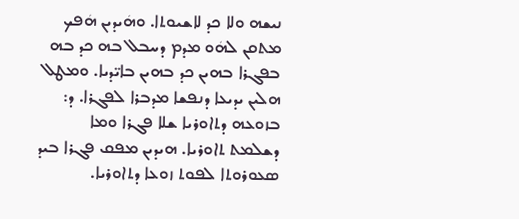ܢܝܫܗ ܘܠܐ ܟܕ ܠܐܫܝܘܬܐ. ܘܗܿܝܕܝܢ ܗܿܦܟ ܡܬܩܢ ܠܗܿܘ ܡܕܡ ܕܚܒܠ ܒܗ ܟܕ ܒܗ ܒܦܓܪܐ ܒܗܝܢ ܟܕ ܒܗܝܢ ܒܐܝ̈ܕܝܐ. ܘܡܛܠ ܗܠܝܢ ܝܕܝܥܐ ܕܢܦܫܐ ܡܕܒܪܐ ܠܦܓܪܐ. ܕ: ܒܙܘܥܗ ܕܬܐܘܪܝܐ ܫܠܐ ܦܓܪܐ ܘܡܐ ܕܫܠܡܬ ܬܐܘܪܝܐ. ܗܝܕܝܢ ܡܦܩ ܦܓܪܐ ܒܝܕ ܣܥܘܪܘܬܐ ܠܦܘܬ ܙܘܥܐ ܕܬܐܘܪܝܐ.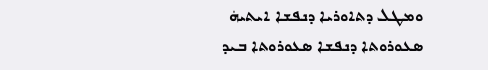ܘܡܛܠ ܕܬܐܘܪܝܐ ܕܢܦܫܐ ܐܝܬܝܗܿ ܣܥܘܪܘܬܐ ܕܢܦܫܐ ܣܥܘܪܘܬܐ ܒܝܕ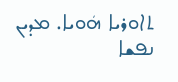ܬܐܘܪܝܐ ܗܿܘܝܐ. ܡܕܝܢ ܢܦܫܐ